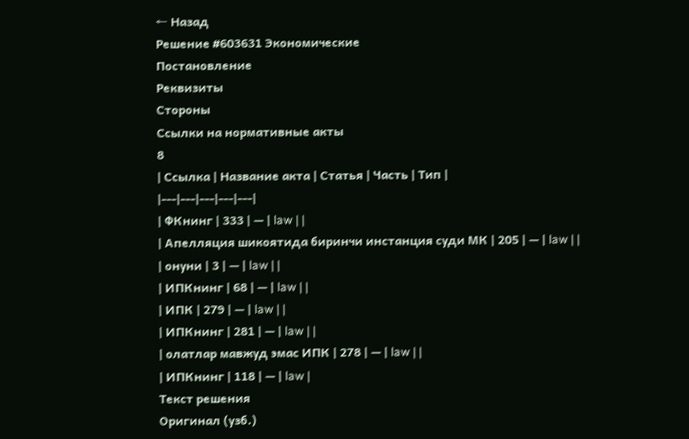← Назад
Решение #603631 Экономические
Постановление
Реквизиты
Стороны
Ссылки на нормативные акты
8
| Ссылка | Название акта | Статья | Часть | Тип |
|---|---|---|---|---|
| ФКнинг | 333 | — | law | |
| Апелляция шикоятида биринчи инстанция суди МК | 205 | — | law | |
| онуни | 3 | — | law | |
| ИПКнинг | 68 | — | law | |
| ИПК | 279 | — | law | |
| ИПКнинг | 281 | — | law | |
| олатлар мавжуд эмас ИПК | 278 | — | law | |
| ИПКнинг | 118 | — | law |
Текст решения
Оригинал (узб.)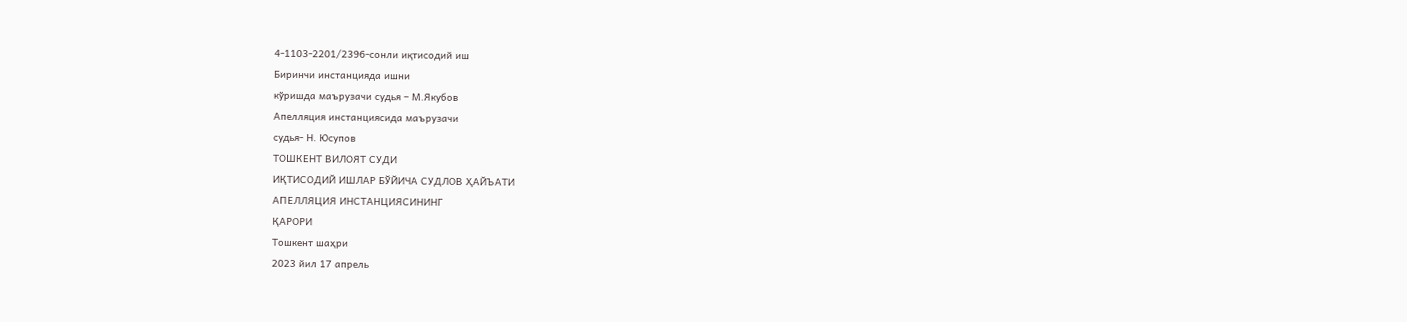4-1103-2201/2396-сонли иқтисодий иш
Биринчи инстанцияда ишни
кўришда маърузачи судья – М.Якубов
Апелляция инстанциясида маърузачи
судья- Н. Юсупов
ТОШКЕНТ ВИЛОЯТ СУДИ
ИҚТИСОДИЙ ИШЛАР БЎЙИЧА СУДЛОВ ҲАЙЪАТИ
АПЕЛЛЯЦИЯ ИНСТАНЦИЯСИНИНГ
ҚАРОРИ
Тошкент шаҳри
2023 йил 17 апрель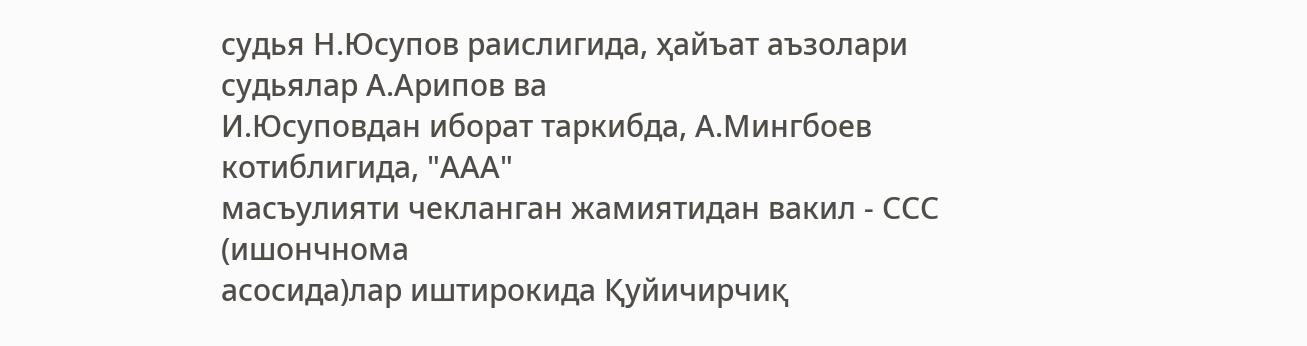судья Н.Юсупов раислигида, ҳайъат аъзолари судьялар А.Арипов ва
И.Юсуповдан иборат таркибда, А.Мингбоев котиблигида, "ААА"
масъулияти чекланган жамиятидан вакил - ССС (ишончнома
асосида)лар иштирокида Қуйичирчиқ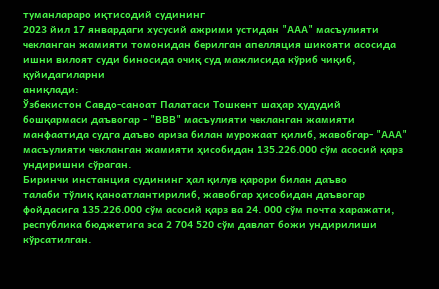туманлараро иқтисодий судининг
2023 йил 17 январдаги хусусий ажрими устидан "ААА" масъулияти
чекланган жамияти томонидан берилган апелляция шикояти асосида
ишни вилоят суди биносида очиқ суд мажлисида кўриб чиқиб,
қуйидагиларни
аниқлади:
Ўзбекистон Савдо-саноат Палатаси Тошкент шаҳар ҳудудий
бошқармаси даъвогар - "ВВВ" масъулияти чекланган жамияти
манфаатида судга даъво ариза билан мурожаат қилиб, жавобгар- "ААА"
масъулияти чекланган жамияти ҳисобидан 135.226.000 сўм асосий қарз
ундиришни сўраган.
Биринчи инстанция судининг ҳал қилув қарори билан даъво
талаби тўлиқ қаноатлантирилиб, жавобгар ҳисобидан даъвогар
фойдасига 135.226.000 сўм асосий қарз ва 24. 000 сўм почта харажати,
республика бюджетига эса 2 704 520 сўм давлат божи ундирилиши
кўрсатилган.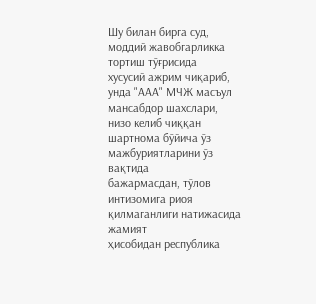Шу билан бирга суд, моддий жавобгарликка тортиш тўғрисида
хусусий ажрим чиқариб, унда "ААА" МЧЖ масъул мансабдор шахслари,
низо келиб чиққан шартнома бўйича ўз мажбуриятларини ўз вақтида
бажармасдан, тўлов интизомига риоя қилмаганлиги натижасида жамият
ҳисобидан республика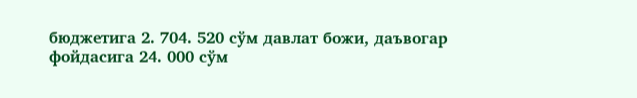бюджетига 2. 704. 520 сўм давлат божи, даъвогар
фойдасига 24. 000 сўм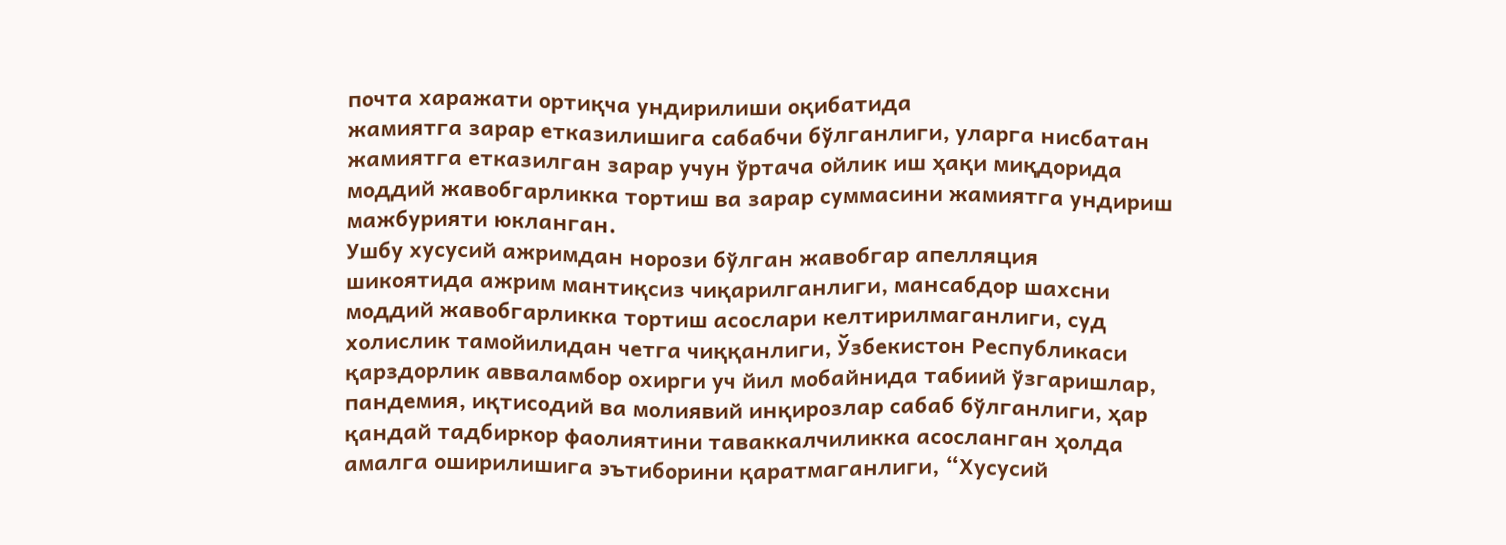почта харажати ортиқча ундирилиши оқибатида
жамиятга зарар етказилишига сабабчи бўлганлиги, уларга нисбатан
жамиятга етказилган зарар учун ўртача ойлик иш ҳақи миқдорида
моддий жавобгарликка тортиш ва зарар суммасини жамиятга ундириш
мажбурияти юкланган.
Ушбу хусусий ажримдан норози бўлган жавобгар апелляция
шикоятида ажрим мантиқсиз чиқарилганлиги, мансабдор шахсни
моддий жавобгарликка тортиш асослари келтирилмаганлиги, суд
холислик тамойилидан четга чиққанлиги, Ўзбекистон Республикаси
қарздорлик авваламбор охирги уч йил мобайнида табиий ўзгаришлар,
пандемия, иқтисодий ва молиявий инқирозлар сабаб бўлганлиги, ҳар
қандай тадбиркор фаолиятини таваккалчиликка асосланган ҳолда
амалга оширилишига эътиборини қаратмаганлиги, “Хусусий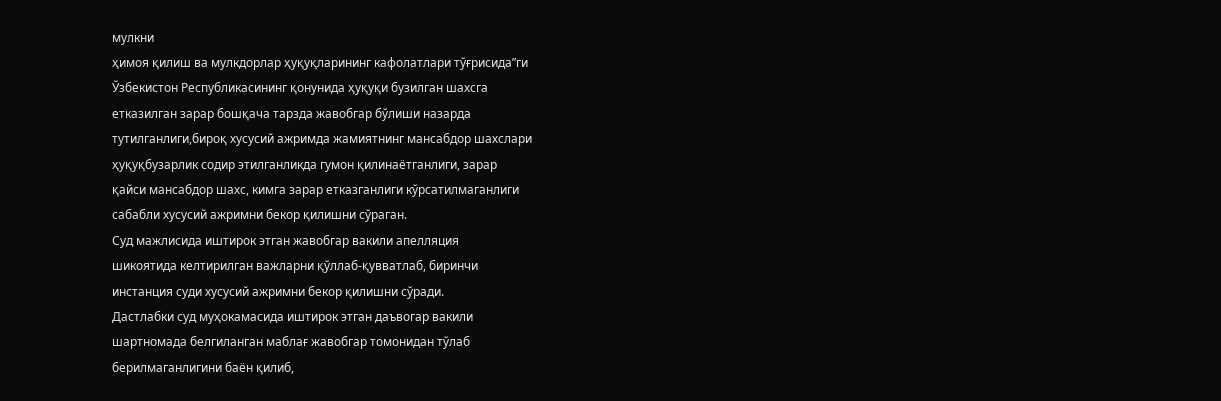мулкни
ҳимоя қилиш ва мулкдорлар ҳуқуқларининг кафолатлари тўғрисида”ги
Ўзбекистон Республикасининг қонунида ҳуқуқи бузилган шахсга
етказилган зарар бошқача тарзда жавобгар бўлиши назарда
тутилганлиги,бироқ хусусий ажримда жамиятнинг мансабдор шахслари
ҳуқуқбузарлик содир этилганликда гумон қилинаётганлиги, зарар
қайси мансабдор шахс, кимга зарар етказганлиги кўрсатилмаганлиги
сабабли хусусий ажримни бекор қилишни сўраган.
Суд мажлисида иштирок этган жавобгар вакили апелляция
шикоятида келтирилган важларни қўллаб-қувватлаб, биринчи
инстанция суди хусусий ажримни бекор қилишни сўради.
Дастлабки суд муҳокамасида иштирок этган даъвогар вакили
шартномада белгиланган маблағ жавобгар томонидан тўлаб
берилмаганлигини баён қилиб,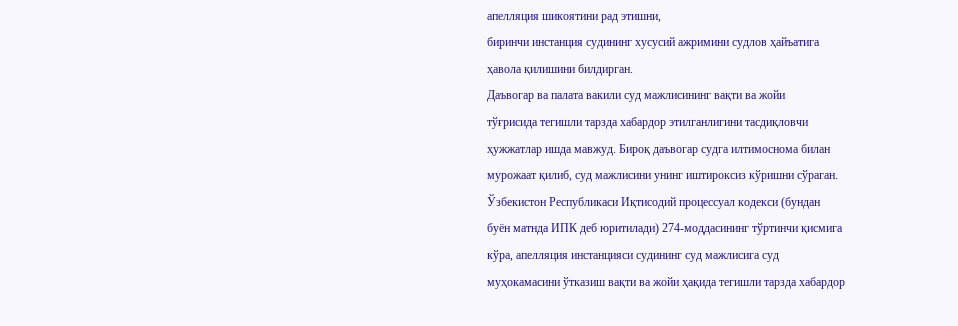апелляция шикоятини рад этишни,
биринчи инстанция судининг хусусий ажримини судлов ҳайъатига
ҳавола қилишини билдирган.
Даъвогар ва палата вакили суд мажлисининг вақти ва жойи
тўғрисида тегишли тарзда хабардор этилганлигини тасдиқловчи
ҳужжатлар ишда мавжуд. Бироқ даъвогар судга илтимоснома билан
мурожаат қилиб, суд мажлисини унинг иштироксиз кўришни сўраган.
Ўзбекистон Республикаси Иқтисодий процессуал кодекси (бундан
буён матнда ИПК деб юритилади) 274-моддасининг тўртинчи қисмига
кўра, апелляция инстанцияси судининг суд мажлисига суд
муҳокамасини ўтказиш вақти ва жойи ҳақида тегишли тарзда хабардор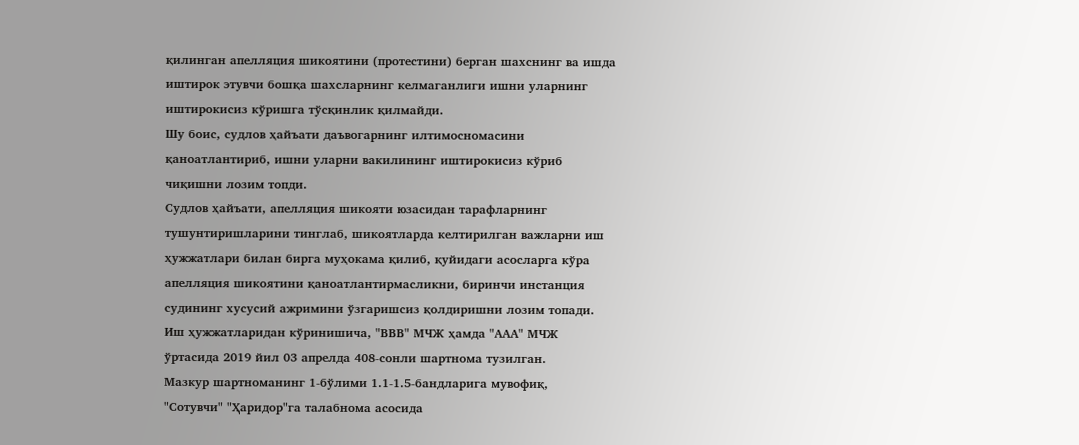қилинган апелляция шикоятини (протестини) берган шахснинг ва ишда
иштирок этувчи бошқа шахсларнинг келмаганлиги ишни уларнинг
иштирокисиз кўришга тўсқинлик қилмайди.
Шу боис, судлов ҳайъати даъвогарнинг илтимосномасини
қаноатлантириб, ишни уларни вакилининг иштирокисиз кўриб
чиқишни лозим топди.
Судлов ҳайъати, апелляция шикояти юзасидан тарафларнинг
тушунтиришларини тинглаб, шикоятларда келтирилган важларни иш
ҳужжатлари билан бирга муҳокама қилиб, қуйидаги асосларга кўра
апелляция шикоятини қаноатлантирмасликни, биринчи инстанция
судининг хусусий ажримини ўзгаришсиз қолдиришни лозим топади.
Иш ҳужжатларидан кўринишича, "ВВВ" МЧЖ ҳамда "ААА" МЧЖ
ўртасида 2019 йил 03 апрелда 408-сонли шартнома тузилган.
Мазкур шартноманинг 1-бўлими 1.1-1.5-бандларига мувофиқ,
"Сотувчи" "Ҳаридор"га талабнома асосида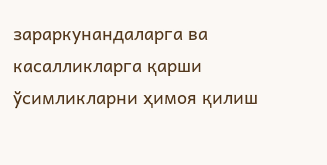зараркунандаларга ва
касалликларга қарши ўсимликларни ҳимоя қилиш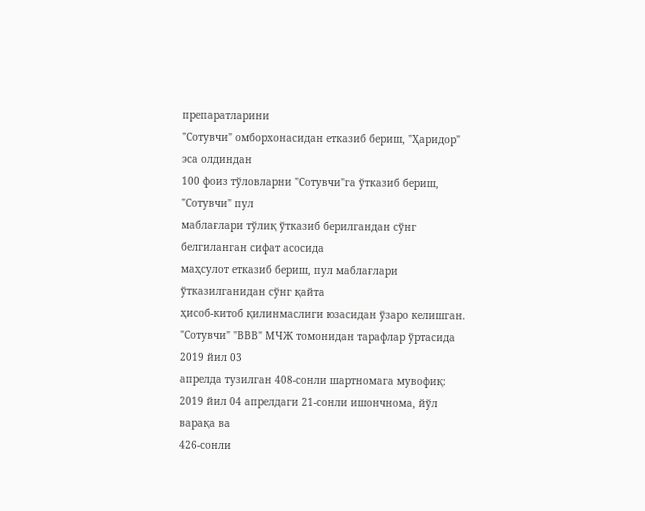препаратларини
"Сотувчи" омборхонасидан етказиб бериш, "Ҳаридор" эса олдиндан
100 фоиз тўловларни "Сотувчи"га ўтказиб бериш, "Сотувчи" пул
маблағлари тўлиқ ўтказиб берилгандан сўнг белгиланган сифат асосида
маҳсулот етказиб бериш, пул маблағлари ўтказилганидан сўнг қайта
ҳисоб-китоб қилинмаслиги юзасидан ўзаро келишган.
"Сотувчи" "ВВВ" МЧЖ томонидан тарафлар ўртасида 2019 йил 03
апрелда тузилган 408-сонли шартномага мувофиқ:
2019 йил 04 апрелдаги 21-сонли ишончнома, йўл варақа ва
426-сонли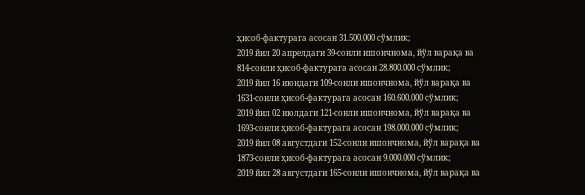ҳисоб-фактурага асосан 31.500.000 сўмлик;
2019 йил 20 апрелдаги 39-сонли ишончнома, йўл варақа ва
814-сонли ҳисоб-фактурага асосан 28.800.000 сўмлик;
2019 йил 16 июндаги 109-сонли ишончнома, йўл варақа ва
1631-сонли ҳисоб-фактурага асосан 160.600.000 сўмлик;
2019 йил 02 июлдаги 121-сонли ишончнома, йўл варақа ва
1693-сонли ҳисоб-фактурага асосан 198.000.000 сўмлик;
2019 йил 08 августдаги 152-сонли ишончнома, йўл варақа ва
1873-сонли ҳисоб-фактурага асосан 9.000.000 сўмлик;
2019 йил 28 августдаги 165-сонли ишончнома, йўл варақа ва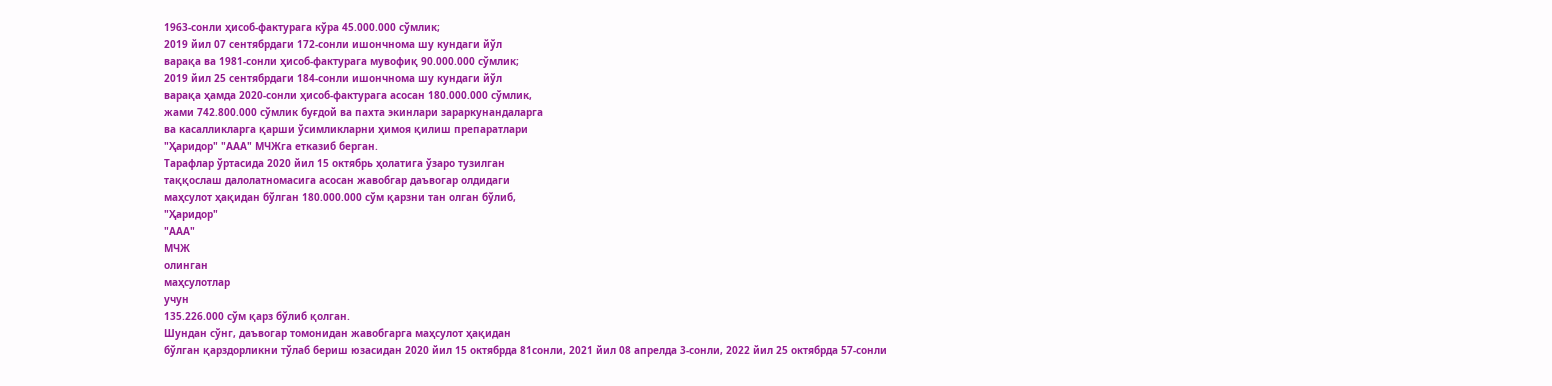1963-сонли ҳисоб-фактурага кўра 45.000.000 сўмлик;
2019 йил 07 сентябрдаги 172-сонли ишончнома шу кундаги йўл
варақа ва 1981-сонли ҳисоб-фактурага мувофиқ 90.000.000 сўмлик;
2019 йил 25 сентябрдаги 184-сонли ишончнома шу кундаги йўл
варақа ҳамда 2020-сонли ҳисоб-фактурага асосан 180.000.000 сўмлик,
жами 742.800.000 сўмлик буғдой ва пахта экинлари зараркунандаларга
ва касалликларга қарши ўсимликларни ҳимоя қилиш препаратлари
"Ҳаридор" "ААА" МЧЖга етказиб берган.
Тарафлар ўртасида 2020 йил 15 октябрь ҳолатига ўзаро тузилган
таққослаш далолатномасига асосан жавобгар даъвогар олдидаги
маҳсулот ҳақидан бўлган 180.000.000 сўм қарзни тан олган бўлиб,
"Ҳаридор"
"ААА"
МЧЖ
олинган
маҳсулотлар
учун
135.226.000 сўм қарз бўлиб қолган.
Шундан сўнг, даъвогар томонидан жавобгарга маҳсулот ҳақидан
бўлган қарздорликни тўлаб бериш юзасидан 2020 йил 15 октябрда 81сонли, 2021 йил 08 апрелда 3-сонли, 2022 йил 25 октябрда 57-сонли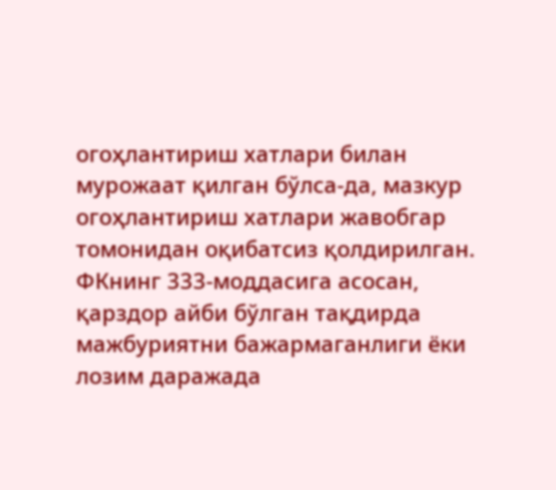огоҳлантириш хатлари билан мурожаат қилган бўлса-да, мазкур
огоҳлантириш хатлари жавобгар томонидан оқибатсиз қолдирилган.
ФКнинг 333-моддасига асосан, қарздор айби бўлган тақдирда
мажбуриятни бажармаганлиги ёки лозим даражада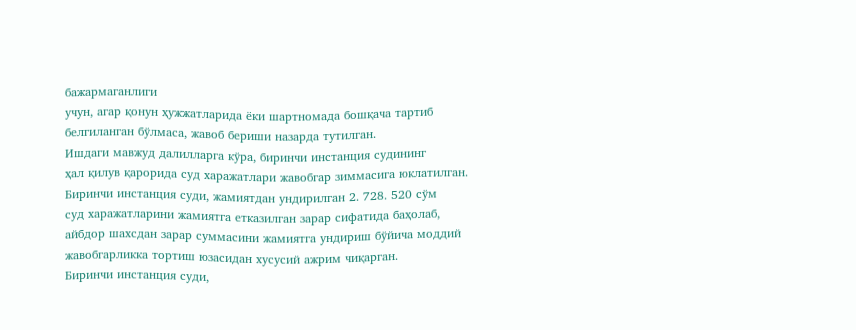бажармаганлиги
учун, агар қонун ҳужжатларида ёки шартномада бошқача тартиб
белгиланган бўлмаса, жавоб бериши назарда тутилган.
Ишдаги мавжуд далилларга кўра, биринчи инстанция судининг
ҳал қилув қарорида суд харажатлари жавобгар зиммасига юклатилган.
Биринчи инстанция суди, жамиятдан ундирилган 2. 728. 520 сўм
суд харажатларини жамиятга етказилган зарар сифатида баҳолаб,
айбдор шахсдан зарар суммасини жамиятга ундириш бўйича моддий
жавобгарликка тортиш юзасидан хусусий ажрим чиқарган.
Биринчи инстанция суди,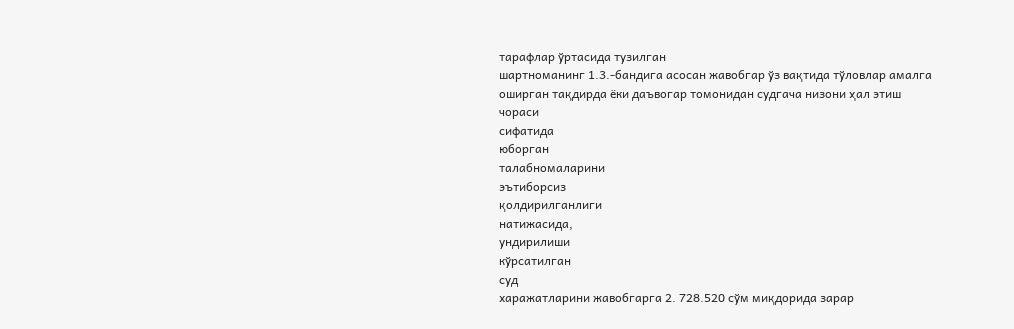тарафлар ўртасида тузилган
шартноманинг 1.3.-бандига асосан жавобгар ўз вақтида тўловлар амалга
оширган тақдирда ёки даъвогар томонидан судгача низони ҳал этиш
чораси
сифатида
юборган
талабномаларини
эътиборсиз
қолдирилганлиги
натижасида,
ундирилиши
кўрсатилган
суд
харажатларини жавобгарга 2. 728.520 сўм миқдорида зарар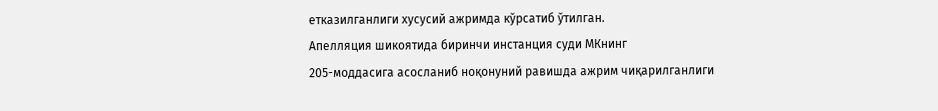етказилганлиги хусусий ажримда кўрсатиб ўтилган.
Апелляция шикоятида биринчи инстанция суди МКнинг
205-моддасига асосланиб ноқонуний равишда ажрим чиқарилганлиги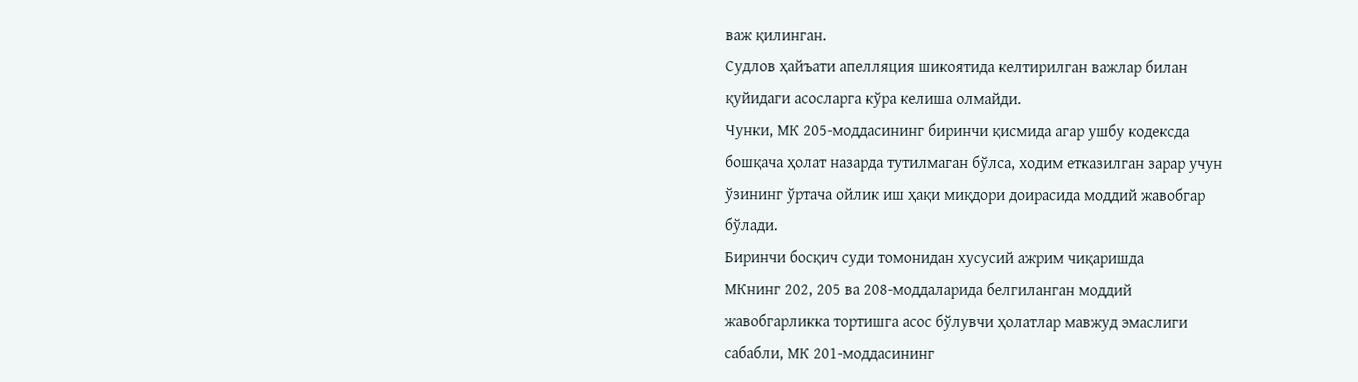важ қилинган.
Судлов ҳайъати апелляция шикоятида келтирилган важлар билан
қуйидаги асосларга кўра келиша олмайди.
Чунки, МК 205-моддасининг биринчи қисмида агар ушбу кодексда
бошқача ҳолат назарда тутилмаган бўлса, ходим етказилган зарар учун
ўзининг ўртача ойлик иш ҳақи миқдори доирасида моддий жавобгар
бўлади.
Биринчи босқич суди томонидан хусусий ажрим чиқаришда
МКнинг 202, 205 ва 208-моддаларида белгиланган моддий
жавобгарликка тортишга асос бўлувчи ҳолатлар мавжуд эмаслиги
сабабли, МК 201-моддасининг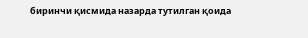биринчи қисмида назарда тутилган қоида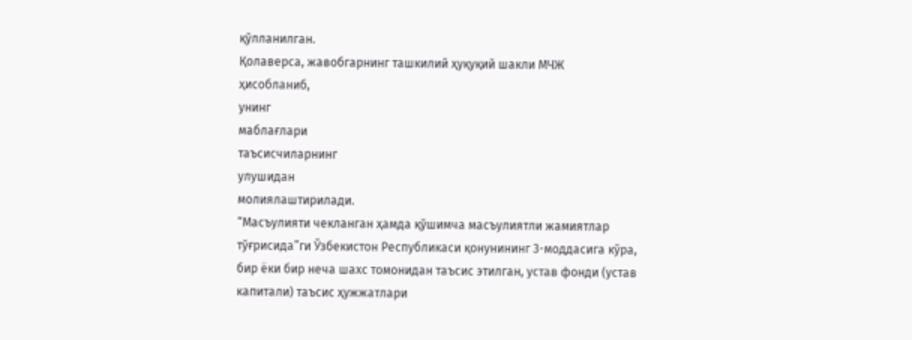қўлланилган.
Қолаверса, жавобгарнинг ташкилий ҳуқуқий шакли МЧЖ
ҳисобланиб,
унинг
маблағлари
таъсисчиларнинг
улушидан
молиялаштирилади.
“Масъулияти чекланган ҳамда қўшимча масъулиятли жамиятлар
тўғрисида”ги Ўзбекистон Республикаси қонунининг 3-моддасига кўра,
бир ёки бир неча шахс томонидан таъсис этилган, устав фонди (устав
капитали) таъсис ҳужжатлари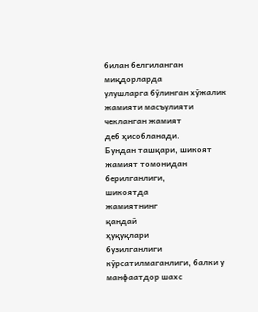билан белгиланган миқдорларда
улушларга бўлинган хўжалик жамияти масъулияти чекланган жамият
деб ҳисобланади.
Бундан ташқари, шикоят жамият томонидан берилганлиги,
шикоятда
жамиятнинг
қандай
ҳуқуқлари
бузилганлиги
кўрсатилмаганлиги, балки у манфаатдор шахс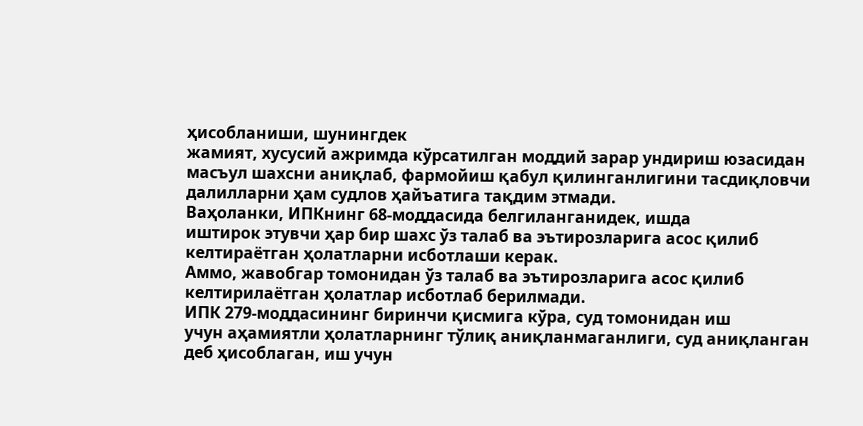ҳисобланиши, шунингдек
жамият, хусусий ажримда кўрсатилган моддий зарар ундириш юзасидан
масъул шахсни аниқлаб, фармойиш қабул қилинганлигини тасдиқловчи
далилларни ҳам судлов ҳайъатига тақдим этмади.
Ваҳоланки, ИПКнинг 68-моддасида белгиланганидек, ишда
иштирок этувчи ҳар бир шахс ўз талаб ва эътирозларига асос қилиб
келтираётган ҳолатларни исботлаши керак.
Аммо, жавобгар томонидан ўз талаб ва эътирозларига асос қилиб
келтирилаётган ҳолатлар исботлаб берилмади.
ИПК 279-моддасининг биринчи қисмига кўра, суд томонидан иш
учун аҳамиятли ҳолатларнинг тўлиқ аниқланмаганлиги, суд аниқланган
деб ҳисоблаган, иш учун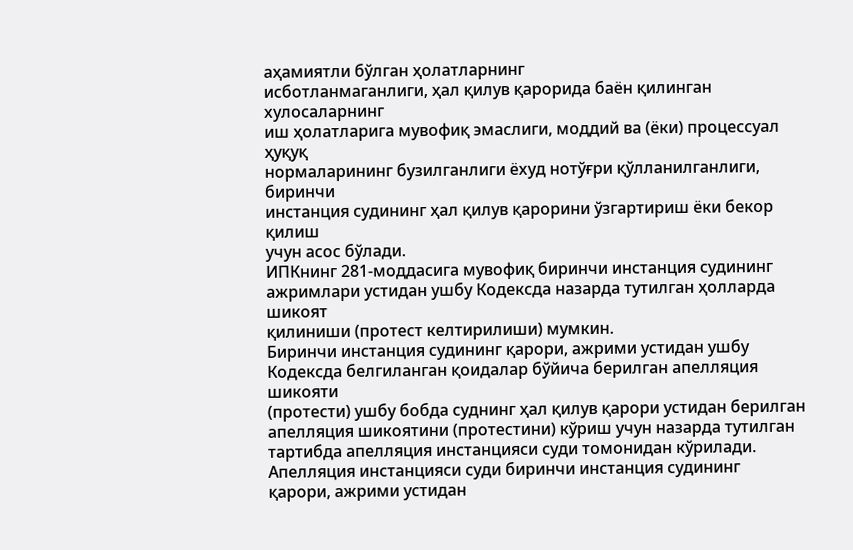аҳамиятли бўлган ҳолатларнинг
исботланмаганлиги, ҳал қилув қарорида баён қилинган хулосаларнинг
иш ҳолатларига мувофиқ эмаслиги, моддий ва (ёки) процессуал ҳуқуқ
нормаларининг бузилганлиги ёхуд нотўғри қўлланилганлиги, биринчи
инстанция судининг ҳал қилув қарорини ўзгартириш ёки бекор қилиш
учун асос бўлади.
ИПКнинг 281-моддасига мувофиқ биринчи инстанция судининг
ажримлари устидан ушбу Кодексда назарда тутилган ҳолларда шикоят
қилиниши (протест келтирилиши) мумкин.
Биринчи инстанция судининг қарори, ажрими устидан ушбу
Кодексда белгиланган қоидалар бўйича берилган апелляция шикояти
(протести) ушбу бобда суднинг ҳал қилув қарори устидан берилган
апелляция шикоятини (протестини) кўриш учун назарда тутилган
тартибда апелляция инстанцияси суди томонидан кўрилади.
Апелляция инстанцияси суди биринчи инстанция судининг
қарори, ажрими устидан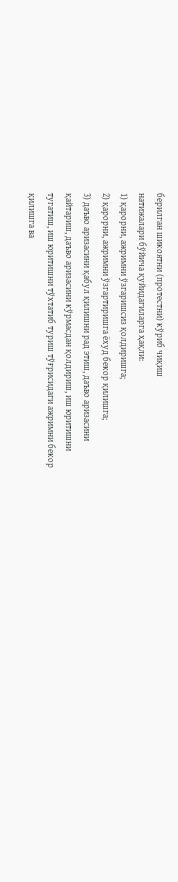берилган шикоятни (протестни) кўриб чиқиш
натижалари бўйича қуйидагиларга ҳақли:
1) қарорни, ажримни ўзгаришсиз қолдиришга;
2) қарорни, ажримни ўзгартиришга ёхуд бекор қилишга;
3) даъво аризасини қабул қилишни рад этиш, даъво аризасини
қайтариш, даъво аризасини кўрмасдан қолдириш, иш юритишни
тугатиш, иш юритишни тўхтатиб туриш тўғрисидаги ажримни бекор
қилишга ва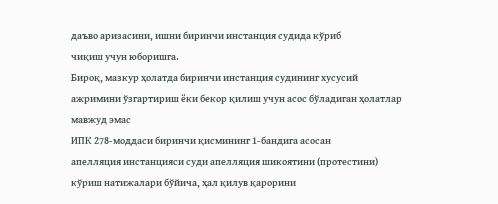даъво аризасини, ишни биринчи инстанция судида кўриб
чиқиш учун юборишга.
Бироқ, мазкур ҳолатда биринчи инстанция судининг хусусий
ажримини ўзгартириш ёки бекор қилиш учун асос бўладиган ҳолатлар
мавжуд эмас
ИПК 278-моддаси биринчи қисмининг 1-бандига асосан
апелляция инстанцияси суди апелляция шикоятини (протестини)
кўриш натижалари бўйича, ҳал қилув қарорини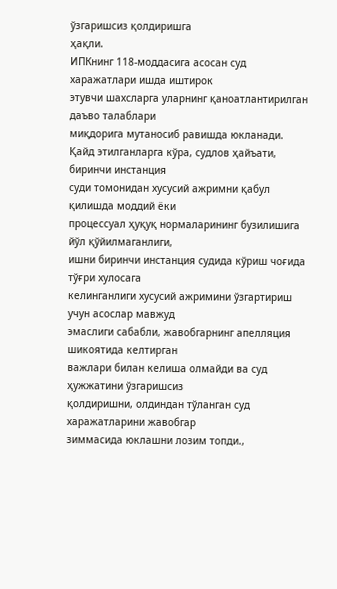ўзгаришсиз қолдиришга
ҳақли.
ИПКнинг 118-моддасига асосан суд харажатлари ишда иштирок
этувчи шахсларга уларнинг қаноатлантирилган даъво талаблари
миқдорига мутаносиб равишда юкланади.
Қайд этилганларга кўра, судлов ҳайъати, биринчи инстанция
суди томонидан хусусий ажримни қабул қилишда моддий ёки
процессуал ҳуқуқ нормаларининг бузилишига йўл қўйилмаганлиги,
ишни биринчи инстанция судида кўриш чоғида тўғри хулосага
келинганлиги хусусий ажримини ўзгартириш учун асослар мавжуд
эмаслиги сабабли, жавобгарнинг апелляция шикоятида келтирган
важлари билан келиша олмайди ва суд ҳужжатини ўзгаришсиз
қолдиришни, олдиндан тўланган суд харажатларини жавобгар
зиммасида юклашни лозим топди.,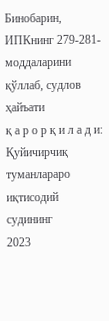Бинобарин, ИПКнинг 279-281-моддаларини қўллаб, судлов
ҳайъати
қ а р о р қ и л а д и:
Қуйичирчиқ
туманлараро
иқтисодий
судининг
2023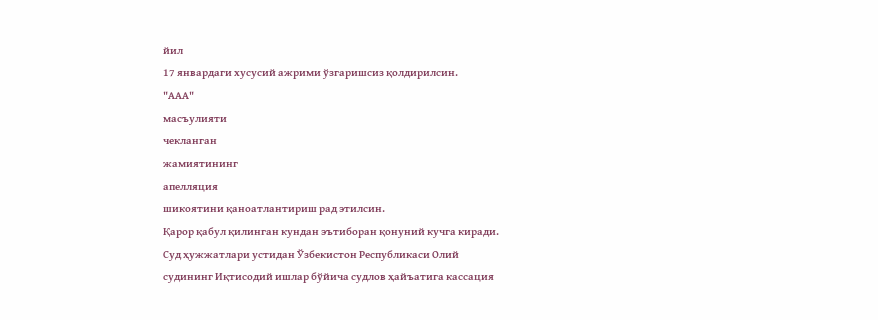йил
17 январдаги хусусий ажрими ўзгаришсиз қолдирилсин.
"ААА"
масъулияти
чекланган
жамиятининг
апелляция
шикоятини қаноатлантириш рад этилсин.
Қарор қабул қилинган кундан эътиборан қонуний кучга киради.
Суд ҳужжатлари устидан Ўзбекистон Республикаси Олий
судининг Иқтисодий ишлар бўйича судлов ҳайъатига кассация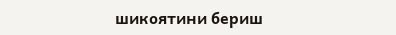шикоятини бериш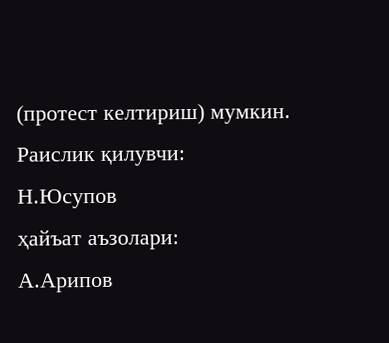(протест келтириш) мумкин.
Раислик қилувчи:
Н.Юсупов
ҳайъат аъзолари:
А.Арипов